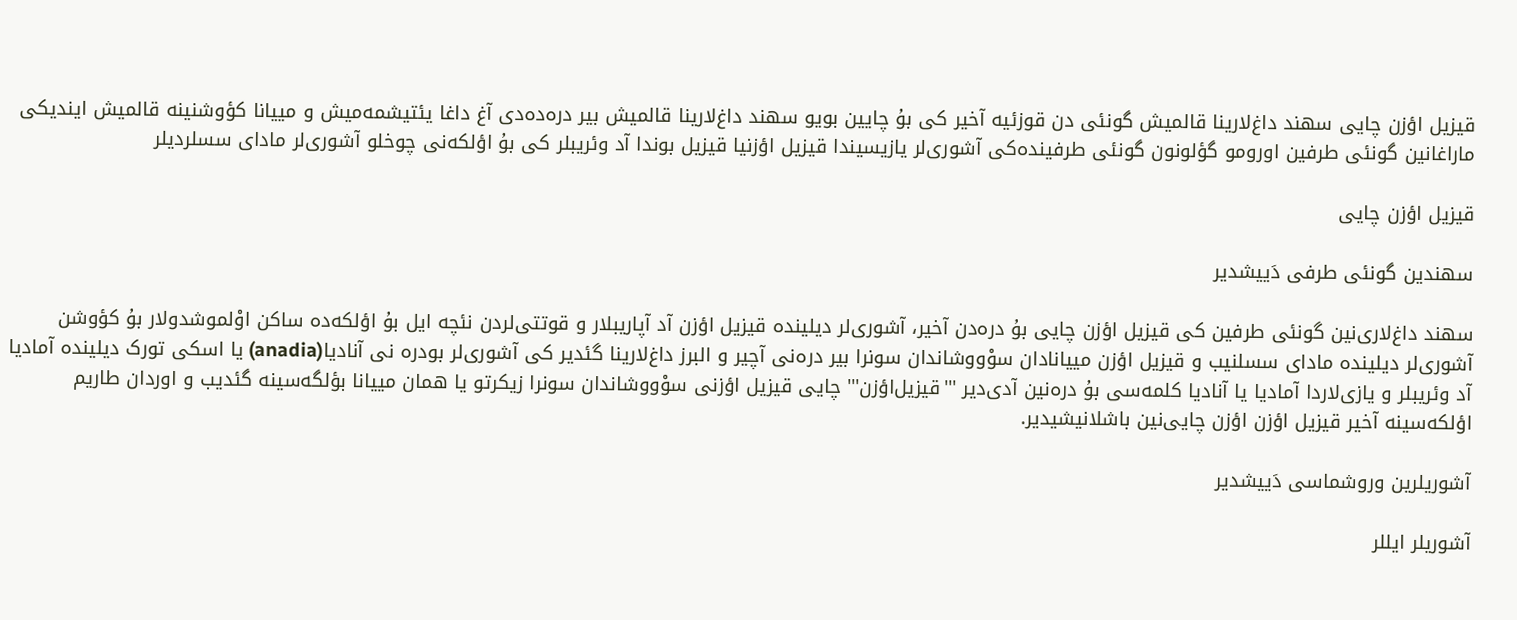قیزیل اؤزن چایی سهند داغ‌لارینا قالمیش گونئی دن قوزئیه آخیر کی بۇ چایین بویو سهند داغ‌لارینا قالمیش بیر دره‌ده‌دی آغ داغا یئتیشمه‌میش و مییانا کؤوشنینه قالمیش ایندیکی ماراغانین گونئی طرفین اورومو گؤلونون گونئی طرفینده‌کی آشوری‌لر یازیسیندا قیزیل اؤزنیا قیزیل بوندا آد وئریبلر کی بۇ اؤلکه‌نی چوخلو آشوری‌لر مادای سسلردیلر

قیزیل اؤزن چایی

سهندین گونئی طرفی دَییشدیر

سهند داغ‌لاری‌نین گونئی طرفین کی قیزیل اؤزن چایی بۇ دره‌دن آخیر، آشوری‌لر دیلینده قیزیل اؤزن آد آپاریبلار و قوتتی‌لردن نئچه ایل بۇ اؤلکه‌ده ساکن اوْلموشدولار بۇ کؤوشن آشوری‌لر دیلینده مادای سسلنیب و قیزیل اؤزن مییانادان سوْووشاندان سونرا بیر دره‌نی آچیر و البرز داغ‌لارینا گئدیر کی آشوری‌لر بودره نی آنادیا(anadia) یا اسکی تورک دیلینده آمادیا آد وئریبلر و یازی‌لاردا آمادیا یا آنادیا کلمه‌سی بۇ دره‌نین آدی‌دیر '''قیزیل‌اؤزن''' چایی قیزیل اؤزنی سوْووشاندان سونرا زیکرتو یا همان مییانا بؤلگه‌سینه گئدیب و اوردان طاریم اؤلکه‌سینه آخیر قیزیل اؤزن اؤزن چایی‌نین باشلانیشیدیر.

آشوریلرین وروشماسی دَییشدیر

آشوریلر ایللر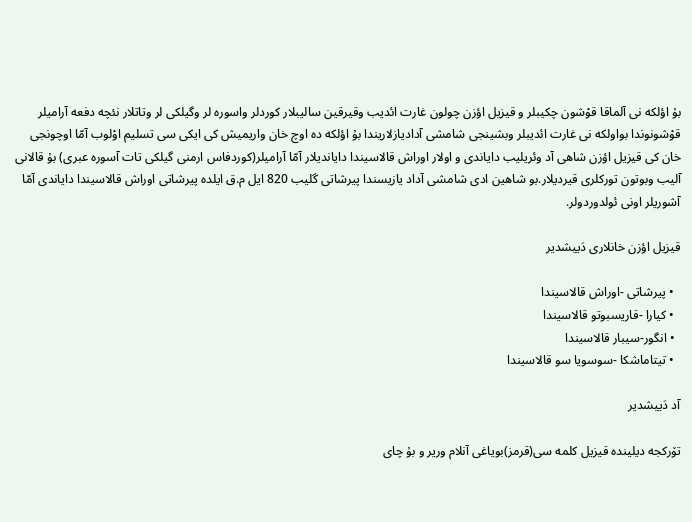بۇ اؤلکه نی آلماقا قوْشون چکیبلر و قیزیل اؤزن چولون غارت ائدیب وقیرقین سالیبلار کوردلر واسوره لر وگیلکی لر وتاتلار نئچه دفعه آرامیلر قوْشونوندا بواولکه نی غارت ائدیبلر وبشینجی شامشی آدادیازلاریندا بۇ اؤلکه ده اوچ خان واریمیش کی ایکی سی تسلیم اوْلوب آمّا اوچونجی خان کی قیزیل اؤزن شاهی آد وئریلیب دایاندی و اولار اوراش قالاسیندا دایاندیلار آمّا آرامیلر(کوردفاس ارمنی گیلکی تات آسوره عبری) بۇ قالانی آلیب وبوتون تورکلری قیردیلار.بو شاهین ادی شامشی آداد یازیسندا پیرشاتی گلیب 820 ایل م.ق ایلده پیرشاتی اوراش قالاسیندا دایاندی آمّا آشوریلر اونی ئولدوردولر.

قیزیل اؤزن خانلاری دَییشدیر

  • پیرشاتی -اوراش قالاسیندا
  • کیارا -قاریسبوتو قالاسیندا
  • انگور-سیبار قالاسیندا
  • تیتاماشکا -سوسویا سو قالاسیندا

آد دَییشدیر

تۆرکجه‌ دیلینده قیزیل کلمه سی(قرمز)بویاغی آنلام وریر و بۇ چای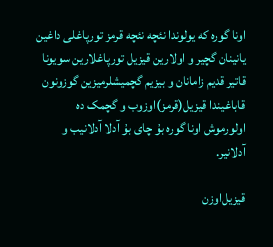اونا گوره که یولوندا نئچه نئچه قرمز تورپاغلی داغین یانینان گچیر و اولارین قیزیل تورپاغلارین سویونا قاتیر قدیم زامانان و بیزیم گچمیشلرمیزین گوزونون قاباغیندا قیزیل(قرمز)اوزوب و گچمک ده اولورموش اونا گوره بۇ چای بۇ آدلا آدلانیب و آدلانیر.

قیزیل‌اوزن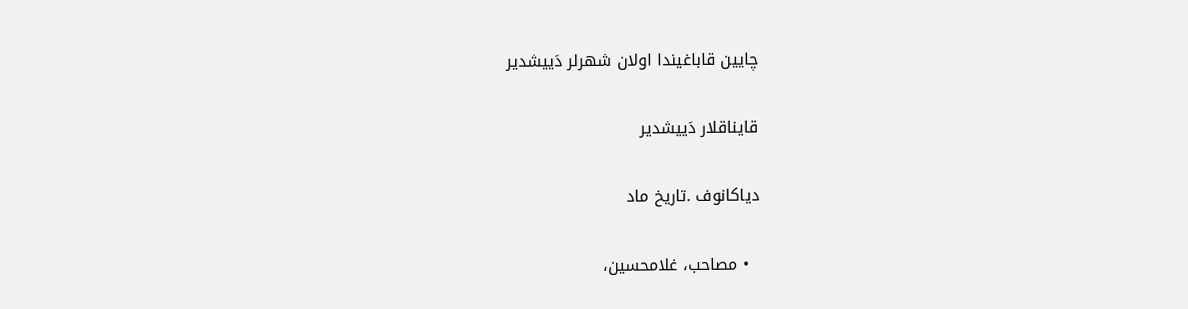چایین قاباغیندا اولان شهرلر دَییشدیر

قایناقلار دَییشدیر

دیاکانوف .تاریخ ماد

  • مصاحب، غلامحسین،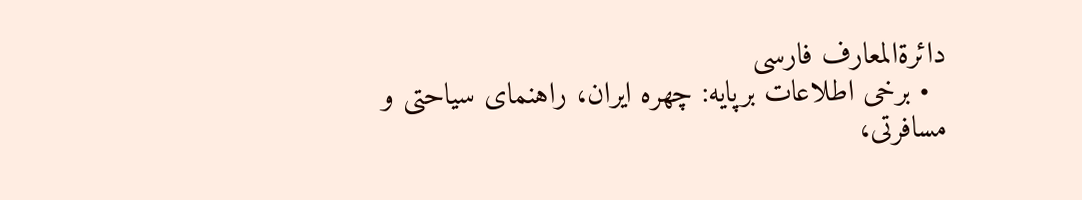دائرةالمعارف فارسی
  • برخی اطلاعات برپایه: چهره ایران، راهنمای سیاحتی و مسافرتی،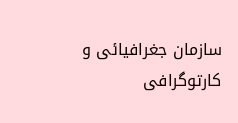سازمان جغرافیائی و کارتوگرافی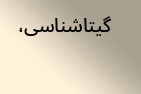گیتاشناسی،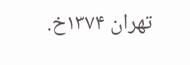تهران ۱۳۷۴خ.